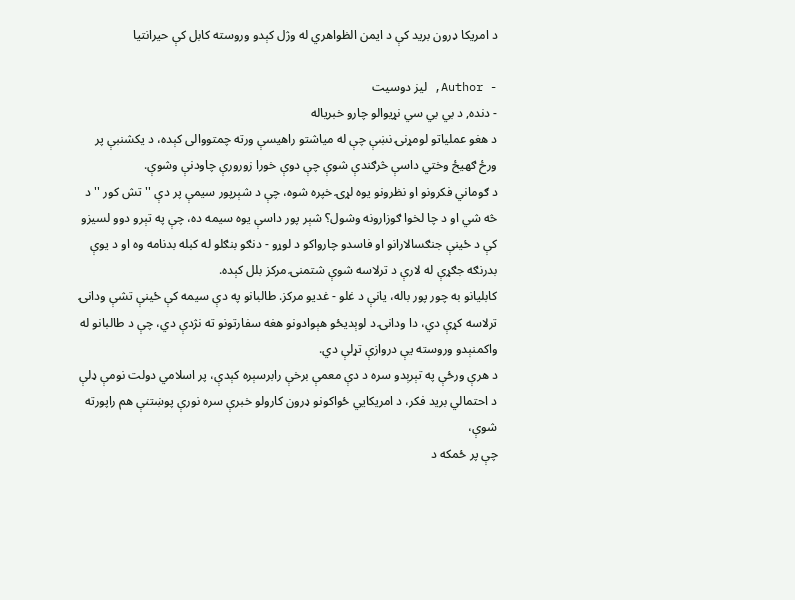د امریکا ډرون برید کې د ایمن الظواهري له وژل کېدو وروسته کابل کې حیرانتیا

- Author, لیز دوسيت
- دنده, د بي بي سي نړیوالو چارو خبریاله
د هغو عملیاتو لومړنۍ نښې چې له میاشتو راهیسې ورته چمتووالی کېده، د یکشنبې پر ورځ ګهیځ وختي داسې څرګندې شوې چې دوې خورا زورورې چاودنې وشوې.
د ګوماني فکرونو او نظرونو یوه لړۍ خپره شوه، چې د شېرپور سیمې پر دې ''تش کور '' د څه شي او د چا لخوا ګوزارونه وشول؟ شېر پور داسې یوه سیمه ده، چې په تېرو دوو لسیزو کې د ځینې جنګسالارانو او فاسدو چارواکو د لوړو - دنګو بنګلو له کبله بدنامه وه او د یوې بدرنګه جګړې له لارې د ترلاسه شوې شتمنۍ مرکز بلل کېده.
کابلیانو به چور پور باله، یانې د غلو - غدیو مرکز. طالبانو په دې سیمه کې ځینې تشې ودانۍ ترلاسه کړې دي، دا ودانۍ د لوېدیځو هېوادونو هغه سفارتونو ته نژدې دي، چې د طالبانو له واکمنېدو وروسته یې دروازې تړلې دي.
د هرې ورځې په تېرېدو سره د دې معمې برخې رابرسېره کېدې، پر اسلامي دولت نومې ډلې د احتمالي برید فکر، د امریکايي ځواکونو ډرون کارولو خبرې سره نورې پوښتنې هم راپورته شوې،
چې پر ځمکه د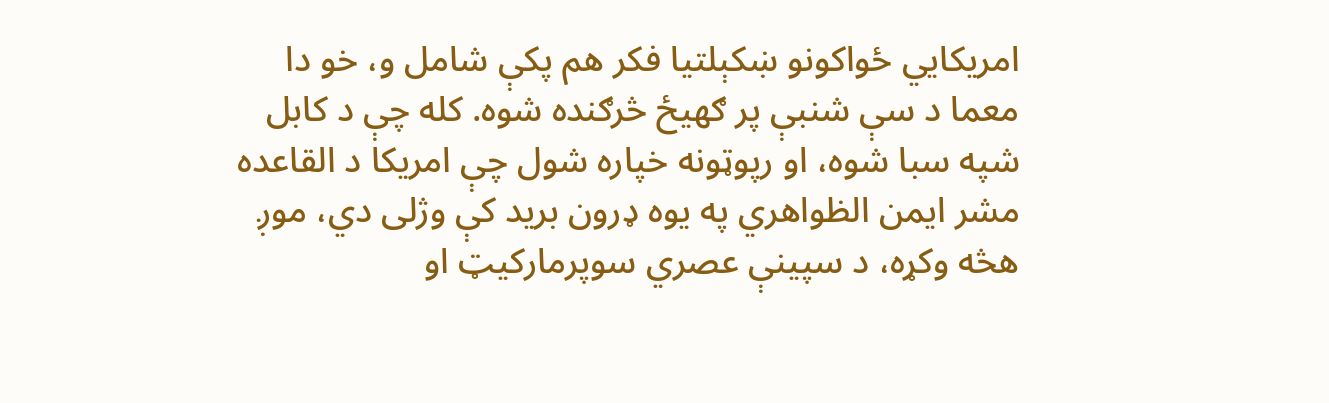امریکايي ځواکونو ښکېلتیا فکر هم پکې شامل و، خو دا معما د سې شنبې پر ګهیځ څرګنده شوه. کله چې د کابل شپه سبا شوه، او رپوټونه خپاره شول چې امریکا د القاعده مشر ایمن الظواهري په یوه ډرون برید کې وژلی دي، موږ هڅه وکړه، د سپینې عصري سوپرمارکیټ او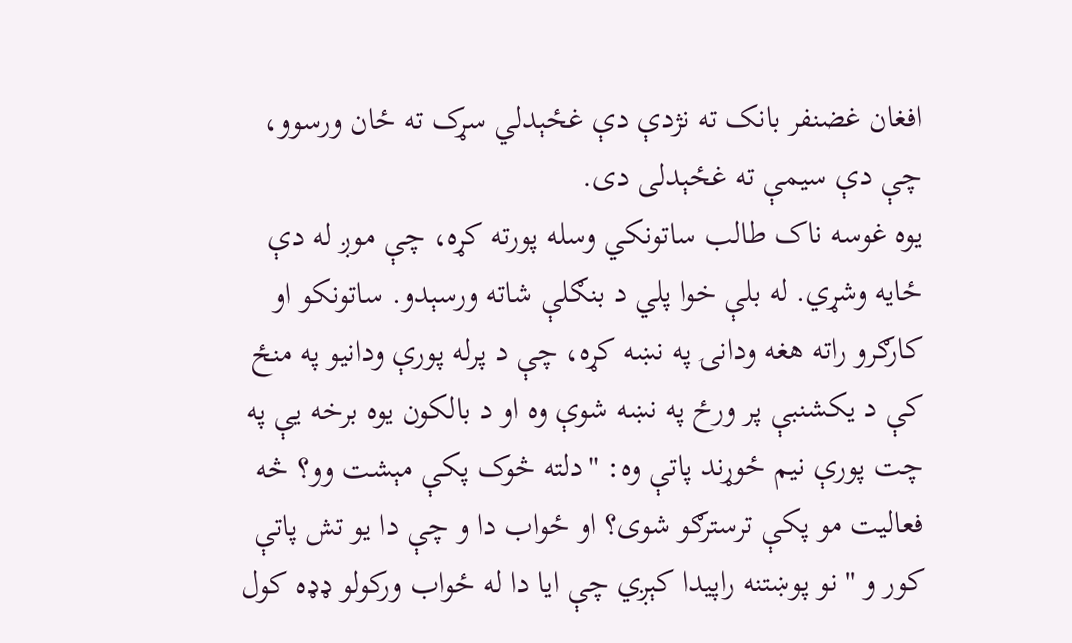افغان غضنفر بانک ته نژدې دې غځېدلي سړک ته ځان ورسوو، چې دې سیمې ته غځېدلی دی.
یوه غوسه ناک طالب ساتونکي وسله پورته کړه، چې موږ له دې ځایه وشړي. له بلې خوا پلي د بنګلې شاته ورسېدو. ساتونکو او کارګرو راته هغه ودانۍ په نښه کړه، چې د پرله پورې ودانیو په منځ کې د یکشنبې پر ورځ په نښه شوې وه او د بالکون یوه برخه یې په چت پورې نیم ځوړند پاتې وه: ''دلته څوک پکې مېشت وو؟ څه فعالیت مو پکې ترسترګو شوی؟ او ځواب دا و چې دا یو تش پاتې کور و '' نو پوښتنه راپیدا کېږي چې ایا دا له ځواب ورکولو ډډه کول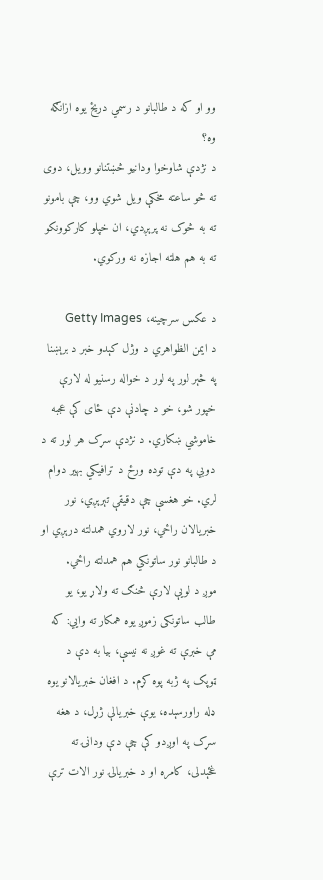وو او که د طالبانو د رسمي دریځ یوه ازانګه وه؟
د نژدې شاوخوا ودانیو څښتنانو وویل، دوی ته څو ساعته مخکې ویل شوي وو، چې بامونو ته به څوک نه پرېږدي، ان خپلو کارکوونکو ته به هم هلته اجازه نه ورکوي.

د عکس سرچینه، Getty Images
د ایمن الظواهري د وژل کېدو خبر د برېښنا په څېر لور په لور د خواله رسنیو له لارې خپور شو، خو د چادنې دې ځای کې عجبه خاموشي ښکاري. د نژدې سړک هر لور ته د دوبي په دې توده ورځ د ترافیکي بهیر دوام لري. خو هغسې چې دقیقې تېرېږي، نور خبریالان راځي، نور لاروي همدلته درېږي او د طالبانو نور ساتونکي هم همدلته راځي.
موږ د لویې لارې څنګ ته ولاړ یو، یو طالب ساتونکی زموږ یوه همکار ته وايي: که مې خبرې ته غوږ نه نیسې، بیا به دې د ټوپک په ژبه پوه کړم. د افغان خبریالانو یوه ډله راورسېده، یوې خبریالې ژړل، د هغه سړک په اوږدو کې چې دې ودانۍ ته غځېدلی، کامره او د خبریالۍ نور الات ترې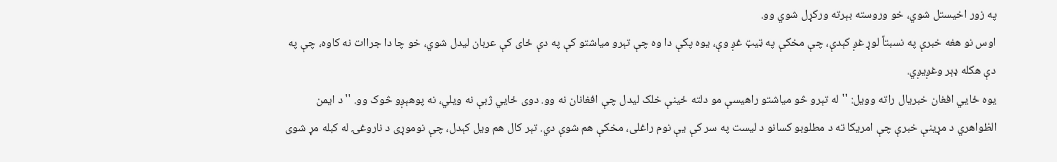په زور اخیستل شوي، خو وروسته بېرته ورکړل شوي وو.
اوس نو هغه خبرې په نسبتاً لوړ غږ کېدې، چې مخکې په ټیټ غږ وې، یوه پکې دا وه چې تېرو میاشتو کې په دې ځای کې عربان لیدل شوي، خو چا دا جراات نه کاوه، چې په دې هکله ډېر وغږیږي.
یوه ځايي افغان خبریال راته وویل: ''له تېرو څو میاشتو راهیسې مو دلته ځینې خلک لیدل چې افغانان نه وو. دوی ځايي ژبې نه ویلي، نه پوهېږو څوک وو. '' د ایمن الظواهري د مړینې خبرې چې امریکا ته د مطلوبو کسانو د لیست په سر کې یې نوم راغلی، مخکې هم شوې دي. تېر کال هم ویل کېدل، چې نوموړی د ناروغۍ له کبله مړ شوی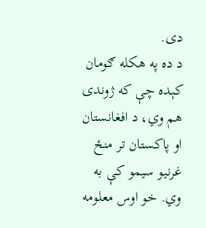دی.
د ده په هکله ګومان کېده چې که ژوندی هم وي، د افغانستان او پاکستان تر منځ غرنیو سیمو کې به وي. خو اوس معلومه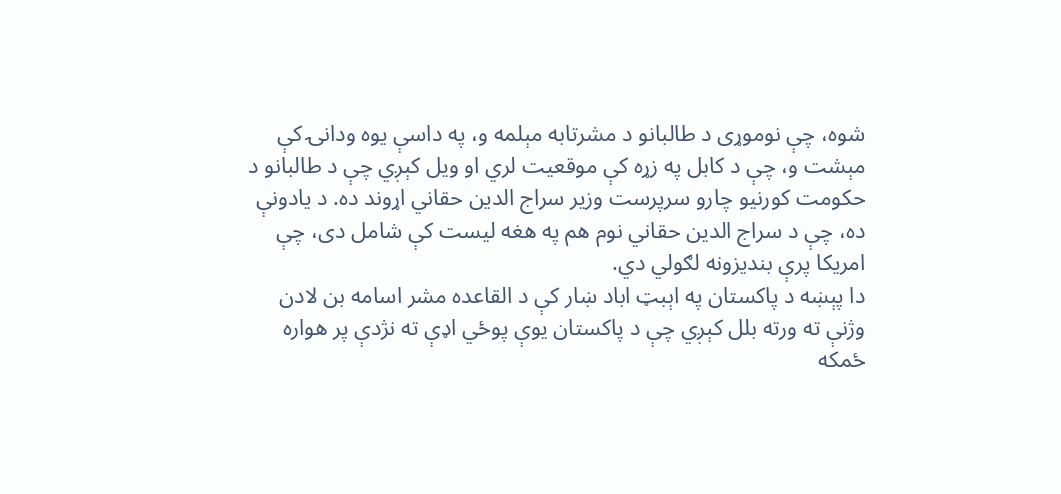شوه، چې نوموړی د طالبانو د مشرتابه مېلمه و، په داسې یوه ودانۍ کې مېشت و، چې د کابل په زړه کې موقعیت لري او ویل کېږي چې د طالبانو د حکومت کورنیو چارو سرپرست وزیر سراج الدین حقاني اړوند ده. د یادونې ده، چې د سراج الدین حقاني نوم هم په هغه لیست کې شامل دی، چې امریکا پرې بندیزونه لګولي دي.
دا پېښه د پاکستان په اېبټ اباد ښار کې د القاعده مشر اسامه بن لادن وژنې ته ورته بلل کېږي چې د پاکستان یوې پوځي اډې ته نژدې پر هواره ځمکه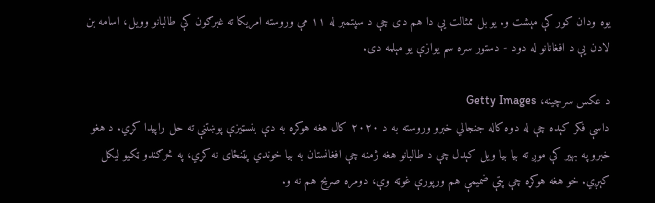یوه ودان کور کې مېشت و. یو بل ممثالت یې دا هم دی چې د سپتمبر له ۱۱ مې وروسته امریکا ته غبرګون کې طالبانو وویل، اسامه بن لادن یې د افغانانو له دود - دستور سره سم یوازې یو مېلمه دی.

د عکس سرچینه، Getty Images
داسې فکر کېده چې له دوه کاله جنجالي خبرو وروسته به د ۲۰۲۰ کال هغه هوکړه به دې بنسټیزې پوښتنې ته حل راپیدا کړي. د هغو خبرو په بهیر کې موږ ته بیا بیا ویل کېدل چې د طالبانو هغه ژمنه چې افغانستان به بیا خوندي پټنځای نه کړي، په څرګندو ټکیو لیکل کېږي. خو هغه هوکړه چې پټې ضمیمې هم ورپورې غوټه وې، دومره صریح هم نه و.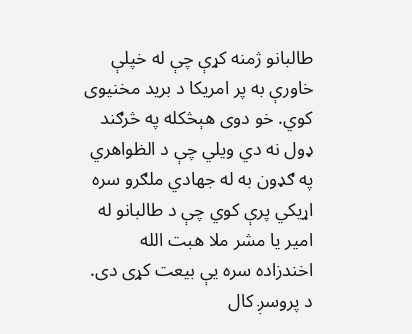طالبانو ژمنه کړې چې له خپلې خاورې به پر امریکا د برید مخنیوی کوي. خو دوی هېڅکله په څرګند ډول نه دي ویلي چې د الظواهري په ګډون به له جهادي ملګرو سره اړیکي پرې کوي چې د طالبانو له امیر یا مشر ملا هبت الله اخندزاده سره یې بیعت کړی دی.
د پروسږ کال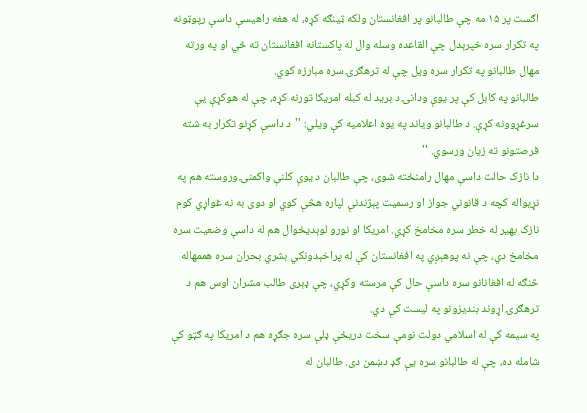اګست پر ۱۵ مه چې طالبانو پر افغانستان ولکه ټینګه کړه، له هغه راهیسې داسې رپوټونه په تکرار سره خپرېدل چې القاعده وسله وال له پاکستانه افغانستان ته ځي او په ورته مهال طالبانو په تکرار سره ویل چې له ترهګرۍ سره مبارزه کوي.
طالبانو په کابل کې پر یوې ودانۍ د برید له کبله امریکا تورنه کړه، چې له هوکړې یې سرغړوونه کړې. د طالبانو ویاند په یوه اعلامیه کې ویلي: ''د داسې کړنو تکرار به شته فرصتونو ته زیان ورسوي. ''
دا نازک حالت داسې مهال رامنځته شوی، چې طالبان د یوې کلنې واکمنۍ وروسته هم په نړیواله کچه د قانوني جواز او رسمیت پېژندنې لپاره هڅې کوي او دوی به نه غواړي کوم نازک بهیر له خطر سره مخامخ کړي. امریکا او نورو لوېدیځوال هم له داسې وضعیت سره مخامخ دي، چې نه پوهېږي په افغانستان کې له پراخېدونکي بشري بحران سره هممهاله څنګه له افغانانو سره داسې حال کې مرسته وکړي، چې ډېری طالب مشران اوس هم د ترهګرۍ اړوند بندیزونو په لیست کې دي.
په سیمه کې له اسلامي دولت نومې سخت دریځې ډلې سره جګړه هم د امریکا په ګټو کې شامله ده، چې له طالبانو سره یې ګډ دښمن دی. طالبان له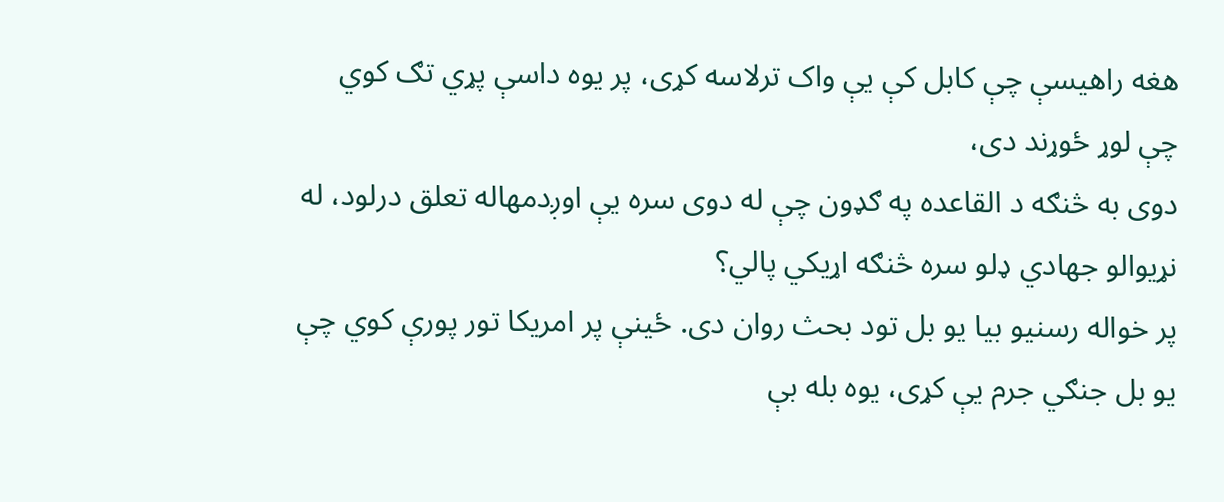هغه راهیسې چې کابل کې یې واک ترلاسه کړی، پر یوه داسې پړي تګ کوي چې لوړ ځوړند دی،
دوی به څنګه د القاعده په ګډون چې له دوی سره یې اوږدمهاله تعلق درلود، له نړیوالو جهادي ډلو سره څنګه اړیکي پالي؟
پر خواله رسنیو بیا یو بل تود بحث روان دی. ځینې پر امریکا تور پورې کوي چې یو بل جنګي جرم یې کړی، یوه بله بې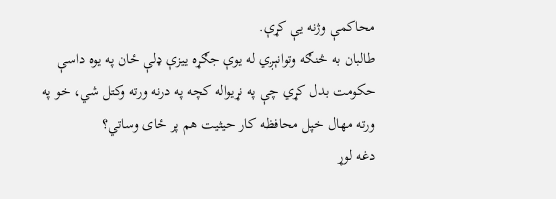محاکمې وژنه یې کړې.
طالبان به څنګه وتوانېږي له یوې جګړه ییزې ډلې ځان په یوه داسې حکومت بدل کړي چې په نړیواله کچه په درنه ورته وکتل شي، خو په ورته مهال خپل محافظه کار حیثیت هم پر ځای وساتي؟
دغه لوړ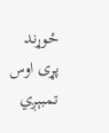ځوړند پړی اوس تمبېږي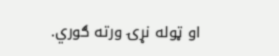او ټوله نړۍ ورته ګوري.